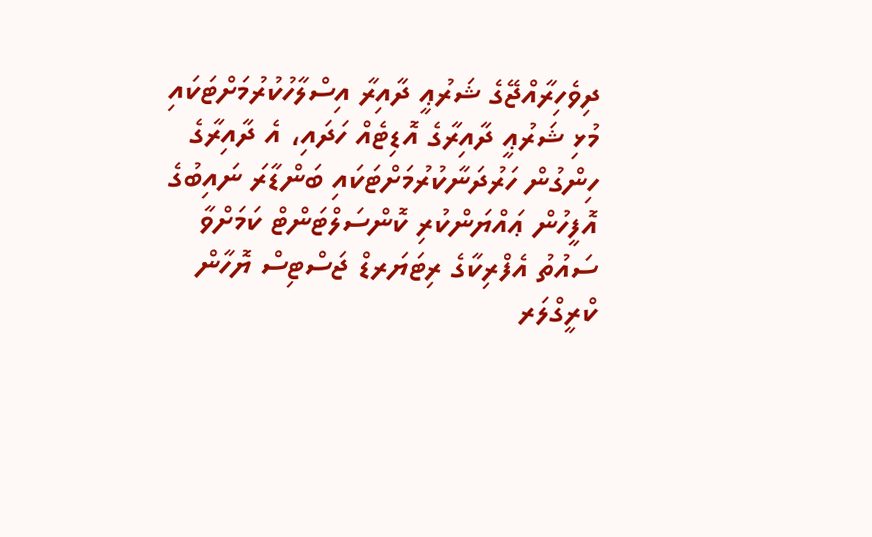ދިވެހިރާއްޖޭގެ ޝަރުޢީ ދާއިރާ އިސްލާހުކުރުމަށްޓަކައި މުޅި ޝަރުޢީ ދާއިރާގެ އޮޑިޓެއް ހަދައި، އެ ދާއިރާގެ ހިންގުން ހަރުދަނާކުރުމަށްޓަކައި ބަންޑާރަ ނައިބުގެ އޮފީހުން ޢައްޔަންކުރި ކޮންސަލްޓަންޓް ކަމަށްވާ ސައުތު އެފްރިކާގެ ރިޓަޔަރޑް ޖަސްޓިސް ޔޮހާން ކްރީގްލަރ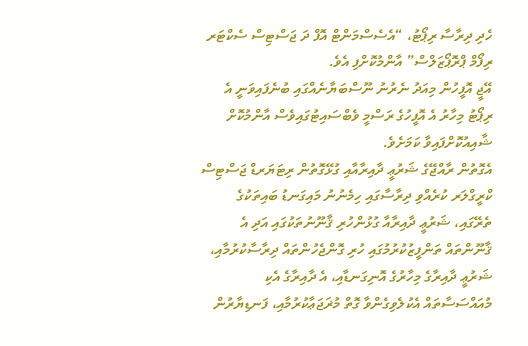ހެދި ދިރާސާ ރިޕޯޓު، “އެސެސްމަންޓް އޮފް ދަ ޖަސްޓިސް ސެކްޓަރ ރިފޯމް ޕްރޮޕޯޒަލްސް” އާންމުކޮށްފި އެވެ.
އޭޖީ އޮފީހުން މިއަދު ނެރުނު ނޫސްބަޔާނެއްގައި ބުނެފައިވަނީ އެ ރިޕޯޓު މިހާރު އެ އޮފީހުގެ ރަސްމީ ވެބްސައިޓުގައިވެސް އާންމުކޮށް ޝާއިއުކޮށްފައިވާ ކަމަށެވެ.
އެގޮތުން ރާއްޖޭގެ ޝަރުޢީ ދާއިރާއާއި ގުޅޭގޮތުން ރިޓަޔަރޑް ޖަސްޓިސް ކްރީގްލަރ ކުރެއްވި ދިރާސާގައި ހިމެނުނު މައިގަނޑު ބައިތަކުގެ ތެރޭގައި، ޝަރުޢީ ދާއިރާއާ ގުޅުންހުރި ޤާނޫނުތަކުގައި އަދި އެ ޤާނޫންތައް ތަންފީޒުކުރުމުގައި ހުރި ގޮންޖެހުންތައް ދިރާސާކުރުމާއި، ޝަރުޢީ ދާއިރާގެ މިހާރުގެ އޮނިގަނޑާއި، އެ ދާއިރާގެ އެކި މުއައްސަސާތައް އެކުލެވިގެންވާ ގޮތް މުޜަޖަޢާކުރުމާއި، ފަނޑިޔާރުން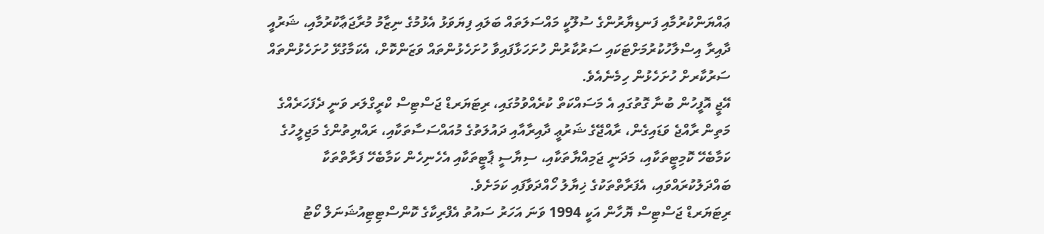ޢައްޔަންކުރުމާއި ފަނޑިޔާރުންގެ ސުލޫކީ މައްސަލަތައް ބަލައި ފިޔަވަޅު އެޅުމުގެ ނިޒާމު މުރާޖަޢާކުރުމާއި، ޝަރުއީ ދާއިރާ އިސްލާހުކުރުމަށްޓަކައި ސަރުކާރުން ހުށަހަޅާފައިވާ ހުށަހެޅުންތައް ވަޒަންކޮށް، އެކަމާގުޅޭ ހުށަހެޅުންތައް ސަރުކާރށް ހުށަހެޅުން ހިމެނެއެވެ.
އޭޖީ އޮފީހުން ބުނާ ގޮތުގައި އެ މަސައްކަތް ކުރެއްވުމުގައި، ރިޓަޔަރޑް ޖަސްޓިސް ކްރީގްލަރ ވަނީ ދެފަހަރެއްގެ މަތިން ރާއްޖެ ވަޑައިގެން، ރާއްޖޭގެ ޝަރުޢީ ދާއިރާއާއި ދައުލަތުގެ މުއައްސަސާތަކާއި، ރައްޔިތުންގެ މަޖިލީހުގެ ކަމާބެހޭ ކޮމިޓީތަކާއި، މަދަނީ ޖަމިއްޔާތަކާއި، ސިޔާސީ ޕާޓީތަކާއި އެހެނިހެން ކަމާބެހޭ ފަރާތްތަކާ ބައްދަލުކުރައްވައި، އެފަރާތްތަކުގެ ޚިޔާލު ހޯއްދަވާފައި ކަމަށެވެ.
ރިޓަޔަރޑް ޖަސްޓިސް ޔޮހާން އަކީ 1994 ވަނަ އަހަރު ސައުތު އެފްރިކާގެ ކޮންސްޓިޓިއުޝަނަލް ކޯޓު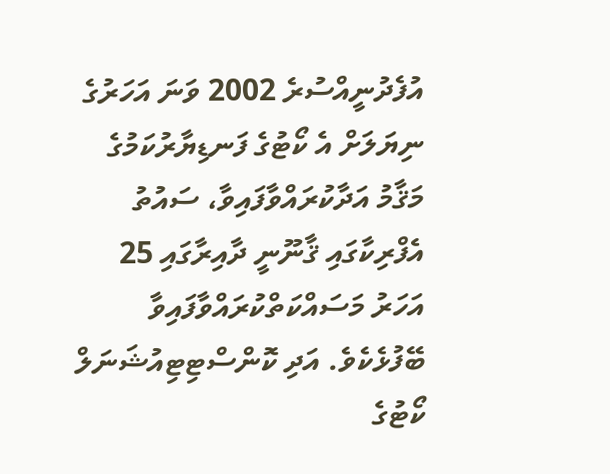އުފެދުނީއްސުރެ 2002 ވަނަ އަހަރުގެ ނިޔަލަށް އެ ކޯޓުގެ ފަނޑިޔާރުކަމުގެ މަޤާމު އަދާކުރައްވާފައިވާ، ސައުތު އެފްރިކާގައި ޤާނޫނީ ދާއިރާގައި 25 އަހަރު މަސައްކަތްކުރައްވާފައިވާ ބޭފުޅެކެވެ. އަދި ކޮންސްޓިޓިއުޝަނަލް ކޯޓުގެ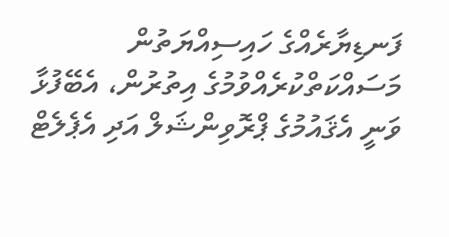ފަނޑިޔާރެއްގެ ހައިސިއްޔަތުން މަސައްކަތްކުރެއްވުމުގެ އިތުރުން، އެބޭފުޅާ ވަނީ އެޤައުމުގެ ޕްރޮވިންޝަލް އަދި އެޕެލެޓް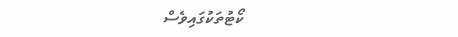ކޯޓުތަކުގައިވެސް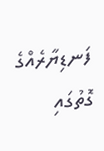ފަނޑިޔާރެއްގެ ގޮތުގައި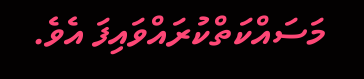މަސައްކަތްކުރައްވައިފަ އެވެ.